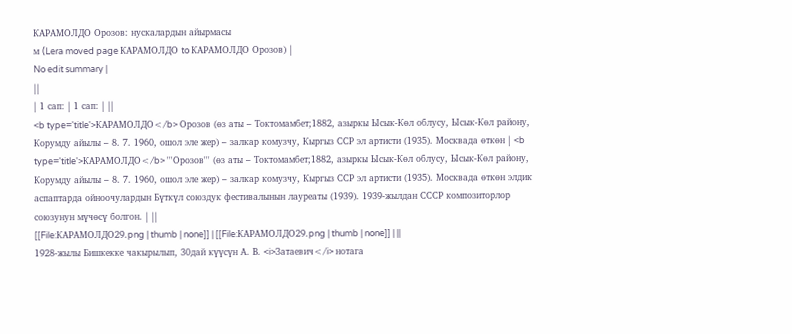КАРАМОЛДО Орозов: нускалардын айырмасы
м (Lera moved page КАРАМОЛДО to КАРАМОЛДО Орозов) |
No edit summary |
||
| 1 сап: | 1 сап: | ||
<b type='title'>КАРАМОЛДО</b> Орозов (өз аты – Токтомамбет;1882, азыркы Ысык-Көл облусу, Ысык-Көл району, Корумду айылы – 8. 7. 1960, ошол эле жер) – залкар комузчу, Кыргыз ССР эл артисти (1935). Москвада өткөн | <b type='title'>КАРАМОЛДО</b> '''Орозов''' (өз аты – Токтомамбет;1882, азыркы Ысык-Көл облусу, Ысык-Көл району, Корумду айылы – 8. 7. 1960, ошол эле жер) – залкар комузчу, Кыргыз ССР эл артисти (1935). Москвада өткөн элдик аспаптарда ойноочулардын Бүткүл союздук фестивалынын лауреаты (1939). 1939-жылдан СССР композиторлор союзунун мүчөсү болгон. | ||
[[File:КАРАМОЛДО29.png | thumb | none]] | [[File:КАРАМОЛДО29.png | thumb | none]] | ||
1928-жылы Бишкекке чакырылып, 30дай күүсүн А. В. <i>Затаевич</i> нотага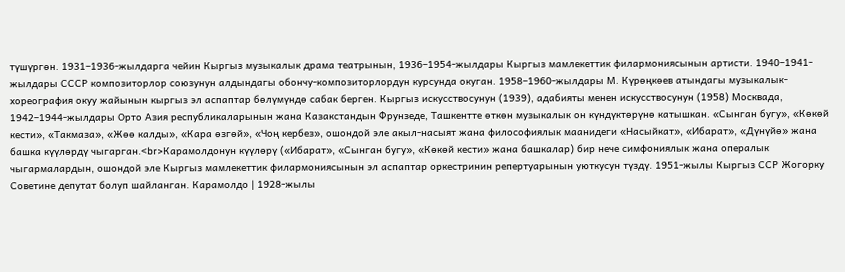түшүргөн. 1931–1936-жылдарга чейин Кыргыз музыкалык драма театрынын, 1936–1954-жылдары Кыргыз мамлекеттик филармониясынын артисти. 1940–1941-жылдары СССР композиторлор союзунун алдындагы обончу-композиторлордун курсунда окуган. 1958–1960-жылдары М. Күрөңкөев атындагы музыкалык-хореография окуу жайынын кыргыз эл аспаптар бөлүмүндө сабак берген. Кыргыз искусствосунун (1939), адабияты менен искусствосунун (1958) Москвада, 1942–1944-жылдары Орто Азия республикаларынын жана Казакстандын Фрунзеде, Ташкентте өткөн музыкалык он күндүктөрүнө катышкан. «Сынган бугу», «Көкөй кести», «Такмаза», «Жөө калды», «Кара өзгөй», «Чоң кербез», ошондой эле акыл-насыят жана философиялык маанидеги «Насыйкат», «Ибарат», «Дүнүйө» жана башка күүлөрдү чыгарган.<br>Карамолдонун күүлөрү («Ибарат», «Сынган бугу», «Көкөй кести» жана башкалар) бир нече симфониялык жана опералык чыгармалардын, ошондой эле Кыргыз мамлекеттик филармониясынын эл аспаптар оркестринин репертуарынын уюткусун түздү. 1951-жылы Кыргыз ССР Жогорку Советине депутат болуп шайланган. Карамолдо | 1928-жылы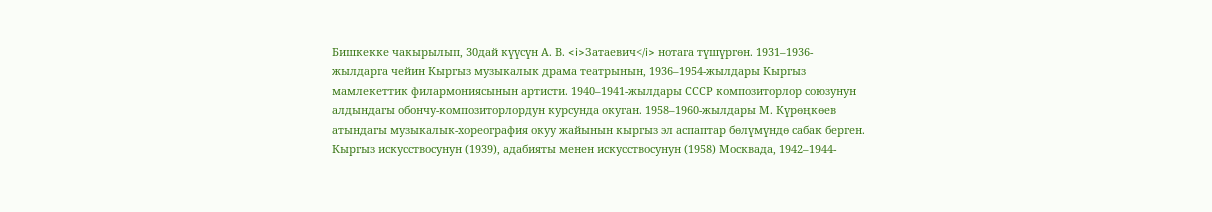Бишкекке чакырылып, 30дай күүсүн А. В. <i>Затаевич</i> нотага түшүргөн. 1931–1936-жылдарга чейин Кыргыз музыкалык драма театрынын, 1936–1954-жылдары Кыргыз мамлекеттик филармониясынын артисти. 1940–1941-жылдары СССР композиторлор союзунун алдындагы обончу-композиторлордун курсунда окуган. 1958–1960-жылдары М. Күрөңкөев атындагы музыкалык-хореография окуу жайынын кыргыз эл аспаптар бөлүмүндө сабак берген. Кыргыз искусствосунун (1939), адабияты менен искусствосунун (1958) Москвада, 1942–1944-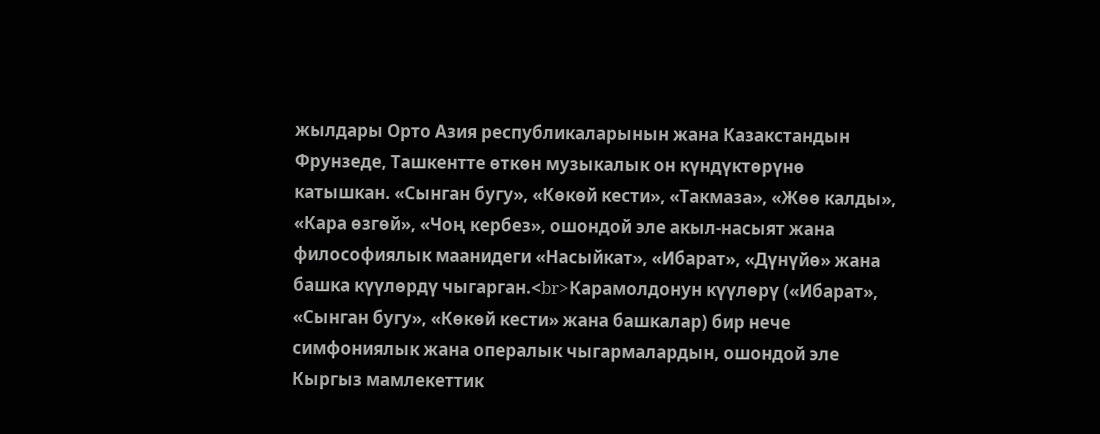жылдары Орто Азия республикаларынын жана Казакстандын Фрунзеде, Ташкентте өткөн музыкалык он күндүктөрүнө катышкан. «Сынган бугу», «Көкөй кести», «Такмаза», «Жөө калды», «Кара өзгөй», «Чоң кербез», ошондой эле акыл-насыят жана философиялык маанидеги «Насыйкат», «Ибарат», «Дүнүйө» жана башка күүлөрдү чыгарган.<br>Карамолдонун күүлөрү («Ибарат», «Сынган бугу», «Көкөй кести» жана башкалар) бир нече симфониялык жана опералык чыгармалардын, ошондой эле Кыргыз мамлекеттик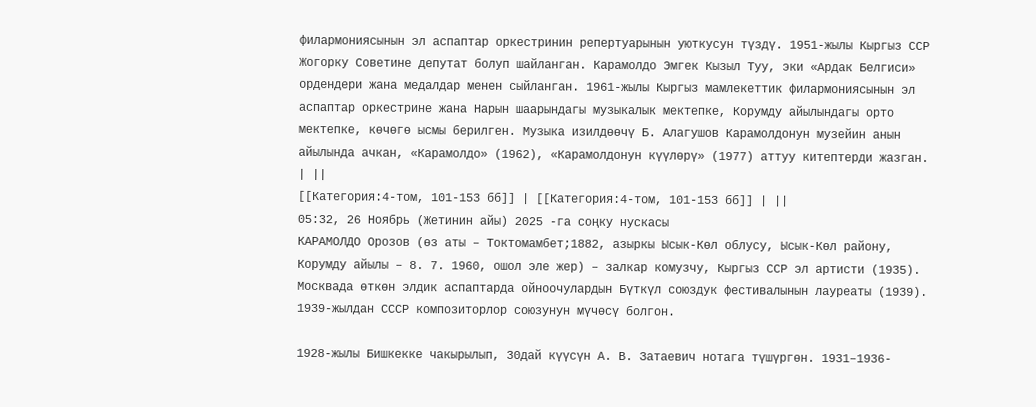филармониясынын эл аспаптар оркестринин репертуарынын уюткусун түздү. 1951-жылы Кыргыз ССР Жогорку Советине депутат болуп шайланган. Карамолдо Эмгек Кызыл Туу, эки «Ардак Белгиси» ордендери жана медалдар менен сыйланган. 1961-жылы Кыргыз мамлекеттик филармониясынын эл аспаптар оркестрине жана Нарын шаарындагы музыкалык мектепке, Корумду айылындагы орто мектепке, көчөгө ысмы берилген. Музыка изилдөөчү Б. Алагушов Карамолдонун музейин анын айылында ачкан, «Карамолдо» (1962), «Карамолдонун күүлөрү» (1977) аттуу китептерди жазган. | ||
[[Категория:4-том, 101-153 бб]] | [[Категория:4-том, 101-153 бб]] | ||
05:32, 26 Ноябрь (Жетинин айы) 2025 -га соңку нускасы
КАРАМОЛДО Орозов (өз аты – Токтомамбет;1882, азыркы Ысык-Көл облусу, Ысык-Көл району, Корумду айылы – 8. 7. 1960, ошол эле жер) – залкар комузчу, Кыргыз ССР эл артисти (1935). Москвада өткөн элдик аспаптарда ойноочулардын Бүткүл союздук фестивалынын лауреаты (1939). 1939-жылдан СССР композиторлор союзунун мүчөсү болгон.

1928-жылы Бишкекке чакырылып, 30дай күүсүн А. В. Затаевич нотага түшүргөн. 1931–1936-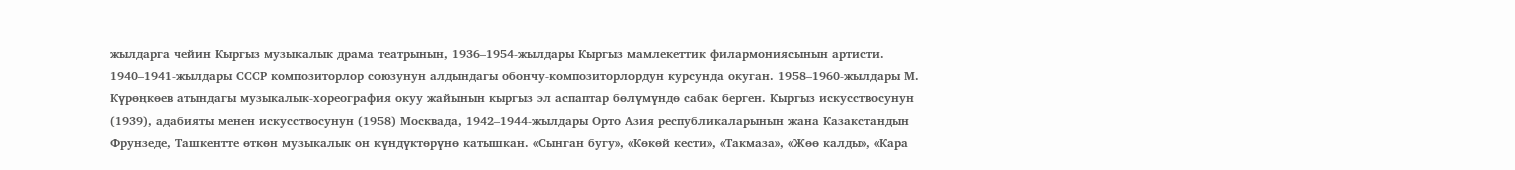жылдарга чейин Кыргыз музыкалык драма театрынын, 1936–1954-жылдары Кыргыз мамлекеттик филармониясынын артисти. 1940–1941-жылдары СССР композиторлор союзунун алдындагы обончу-композиторлордун курсунда окуган. 1958–1960-жылдары М. Күрөңкөев атындагы музыкалык-хореография окуу жайынын кыргыз эл аспаптар бөлүмүндө сабак берген. Кыргыз искусствосунун (1939), адабияты менен искусствосунун (1958) Москвада, 1942–1944-жылдары Орто Азия республикаларынын жана Казакстандын Фрунзеде, Ташкентте өткөн музыкалык он күндүктөрүнө катышкан. «Сынган бугу», «Көкөй кести», «Такмаза», «Жөө калды», «Кара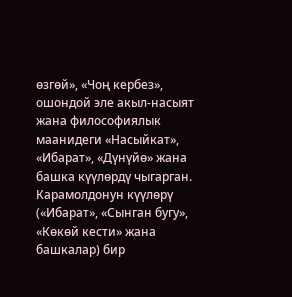өзгөй», «Чоң кербез», ошондой эле акыл-насыят жана философиялык маанидеги «Насыйкат», «Ибарат», «Дүнүйө» жана башка күүлөрдү чыгарган.
Карамолдонун күүлөрү («Ибарат», «Сынган бугу», «Көкөй кести» жана башкалар) бир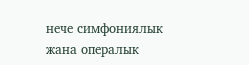нече симфониялык жана опералык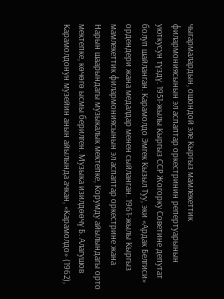чыгармалардын, ошондой эле Кыргыз мамлекеттик филармониясынын эл аспаптар оркестринин репертуарынын уюткусун түздү. 1951-жылы Кыргыз ССР Жогорку Советине депутат болуп шайланган. Карамолдо Эмгек Кызыл Туу, эки «Ардак Белгиси» ордендери жана медалдар менен сыйланган. 1961-жылы Кыргыз мамлекеттик филармониясынын эл аспаптар оркестрине жана Нарын шаарындагы музыкалык мектепке, Корумду айылындагы орто мектепке, көчөгө ысмы берилген. Музыка изилдөөчү Б. Алагушов Карамолдонун музейин анын айылында ачкан, «Карамолдо» (1962),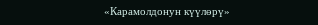«Карамолдонун күүлөрү»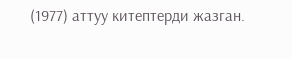(1977) аттуу китептерди жазган.